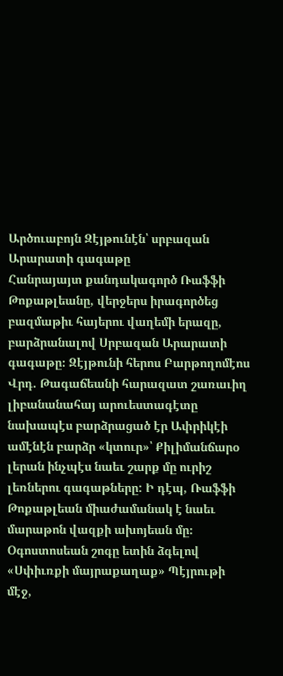Արծուաբոյն Զէյթունէն՝ սրբազան Արարատի գագաթը
Հանրայայտ քանդակագործ Ռաֆֆի Թոքաթլեանը, վերջերս իրագործեց բազմաթիւ հայերու վաղեմի երազը, բարձրանալով Սրբազան Արարատի գագաթը։ Զէյթունի հերոս Բարթողոմէոս Վրդ. Թագաճեանի հարազատ շառաւիղ լիբանանահայ արուեստագէտը նախապէս բարձրացած էր Ափրիկէի ամէնէն բարձր «կտուր»՝ Քիլիմանճարօ լերան ինչպէս նաեւ շարք մը ուրիշ լեռներու գագաթները: Ի դէպ, Ռաֆֆի Թոքաթլեան միաժամանակ է նաեւ մարաթոն վազքի ախոյեան մը։
Օգոստոսեան շոգը ետին ձգելով «Սփիւռքի մայրաքաղաք» Պէյրութի մէջ,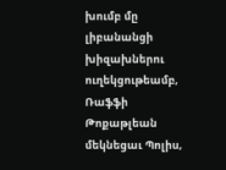խումբ մը լիբանանցի խիզախներու ուղեկցութեամբ, Ռաֆֆի Թոքաթլեան մեկնեցաւ Պոլիս,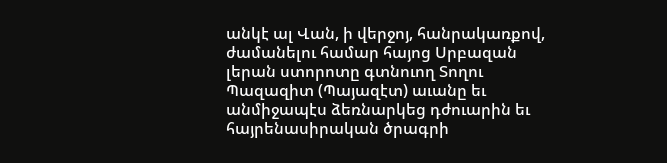անկէ ալ Վան, ի վերջոյ, հանրակառքով, ժամանելու համար հայոց Սրբազան լերան ստորոտը գտնուող Տողու Պազազիտ (Պայազէտ) աւանը եւ անմիջապէս ձեռնարկեց դժուարին եւ հայրենասիրական ծրագրի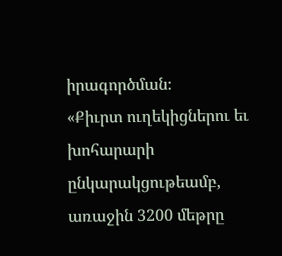իրագործման։
«Քիւրտ ուղեկիցներու եւ խոհարարի ընկարակցութեամբ, առաջին 3200 մեթրը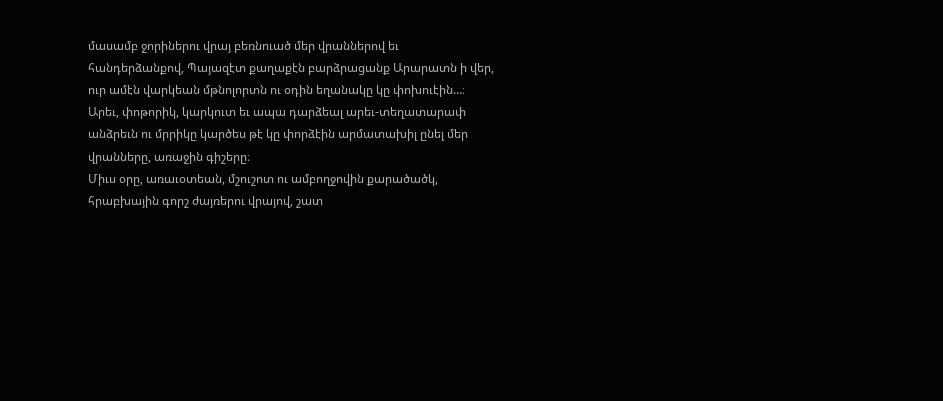մասամբ ջորիներու վրայ բեռնուած մեր վրաններով եւ հանդերձանքով, Պայազէտ քաղաքէն բարձրացանք Արարատն ի վեր, ուր ամէն վարկեան մթնոլորտն ու օդին եղանակը կը փոխուէին…։ Արեւ, փոթորիկ, կարկուտ եւ ապա դարձեալ արեւ-տեղատարափ անձրեւն ու մրրիկը կարծես թէ կը փորձէին արմատախիլ ընել մեր վրանները, առաջին գիշերը։
Միւս օրը, առաւօտեան, մշուշոտ ու ամբողջովին քարածածկ, հրաբխային գորշ ժայռերու վրայով, շատ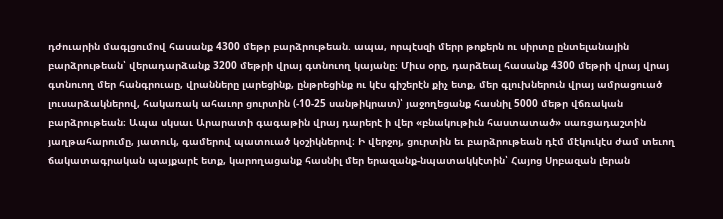դժուարին մագլցումով հասանք 4300 մեթր բարձրութեան. ապա, որպէսզի մերր թոքերն ու սիրտը ընտելանային բարձրութեան՝ վերադարձանք 3200 մեթրի վրայ գտնուող կայանը։ Միւս օրը, դարձեալ հասանք 4300 մեթրի վրայ վրայ գտնուող մեր հանգրուաը, վրանները լարեցինք, ընթրեցինք ու կէս գիշերէն քիչ ետք, մեր գլուխներուն վրայ ամրացուած լուսարձակներով, հակառակ ահաւոր ցուրտին (-10-25 սանթիկրատ)՝ յաջողեցանք հասնիլ 5000 մեթր վճռական բարձրութեան։ Ապա սկսաւ Արարատի գագաթին վրայ դարերէ ի վեր «բնակութիւն հաստատած» սառցադաշտին յաղթահարումը, յատուկ, գամերով պատուած կօշիկներով։ Ի վերջոյ, ցուրտին եւ բարձրութեան դէմ մէկուկէս ժամ տեւող ճակատագրական պայքարէ ետք, կարողացանք հասնիլ մեր երազանք-նպատակկէտին՝ Հայոց Սրբազան լերան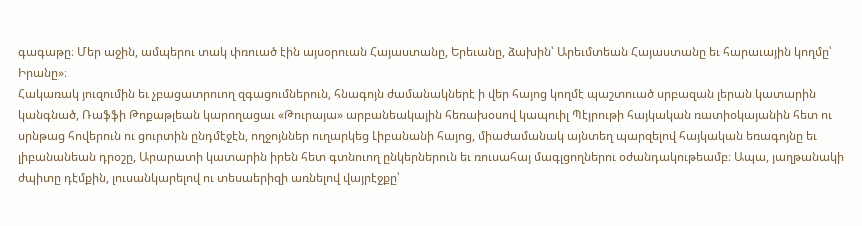գագաթը։ Մեր աջին, ամպերու տակ փռուած էին այսօրուան Հայաստանը, Երեւանը, ձախին՝ Արեւմտեան Հայաստանը եւ հարաւային կողմը՝ Իրանը»։
Հակառակ յուզումին եւ չբացատրուող զգացումներուն, հնագոյն ժամանակներէ ի վեր հայոց կողմէ պաշտուած սրբազան լերան կատարին կանգնած, Ռաֆֆի Թոքաթլեան կարողացաւ «Թուրայա» արբանեակային հեռախօսով կապուիլ Պէյրութի հայկական ռատիօկայանին հետ ու սրնթաց հովերուն ու ցուրտին ընդմէջէն, ողջոյններ ուղարկեց Լիբանանի հայոց, միաժամանակ այնտեղ պարզելով հայկական եռագոյնը եւ լիբանանեան դրօշը, Արարատի կատարին իրեն հետ գտնուող ընկերներուն եւ ռուսահայ մագլցողներու օժանդակութեամբ։ Ապա, յաղթանակի ժպիտը դէմքին, լուսանկարելով ու տեսաերիզի առնելով վայրէջքը՝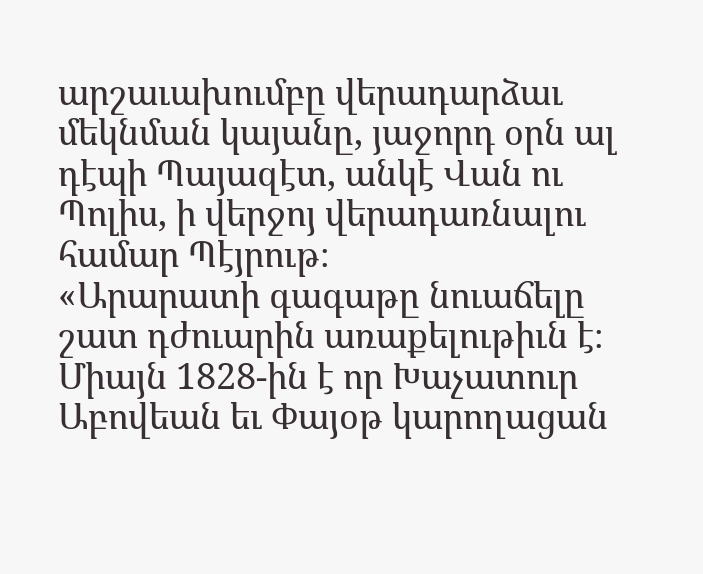արշաւախումբը վերադարձաւ մեկնման կայանը, յաջորդ օրն ալ դէպի Պայազէտ, անկէ Վան ու Պոլիս, ի վերջոյ վերադառնալու համար Պէյրութ։
«Արարատի գագաթը նուաճելը շատ դժուարին առաքելութիւն է։ Միայն 1828-ին է որ Խաչատուր Աբովեան եւ Փայօթ կարողացան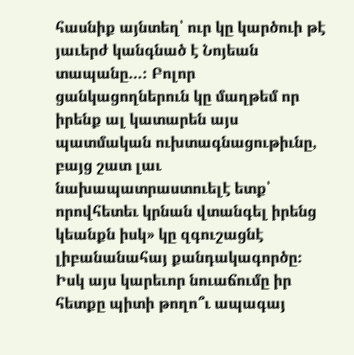հասնիք այնտեղ՝ ուր կը կարծուի թէ յաւերժ կանգնած է Նոյեան տապանը…։ Բոլոր ցանկացողներուն կը մաղթեմ որ իրենք ալ կատարեն այս պատմական ուխտագնացութիւնը, բայց շատ լաւ նախապատրաստուելէ ետք՝ որովհետեւ կրնան վտանգել իրենց կեանքն իսկ» կը զգուշացնէ լիբանանահայ քանդակագործը։
Իսկ այս կարեւոր նուաճումը իր հետքը պիտի թողո՞ւ ապագայ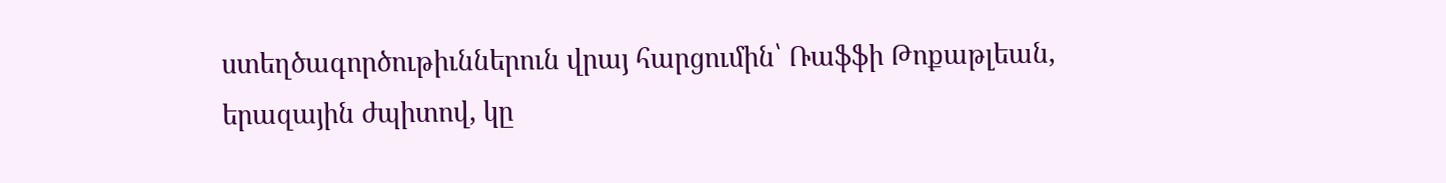ստեղծագործութիւններուն վրայ հարցումին՝ Ռաֆֆի Թոքաթլեան, երազային ժպիտով, կը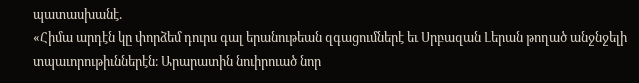պատասխանէ.
«Հիմա արդէն կը փորձեմ դուրս գալ երանութեան զգացումներէ եւ Սրբազան Լերան թողած անջնջելի տպաւորութիւններէն։ Արարատին նուիրուած նոր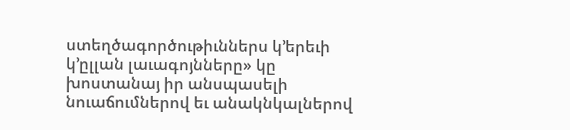ստեղծագործութիւններս կ’երեւի կ’ըլլան լաւագոյնները» կը խոստանայ իր անսպասելի նուաճումներով եւ անակնկալներով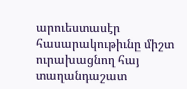արուեստասէր հասարակութիւնը միշտ ուրախացնող հայ տաղանդաշատ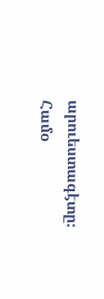արուեստագէտը։
Համօ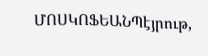ՄՈՍԿՈՖԵԱՆՊէյրութ,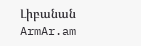Լիբանան
ArmAr.am